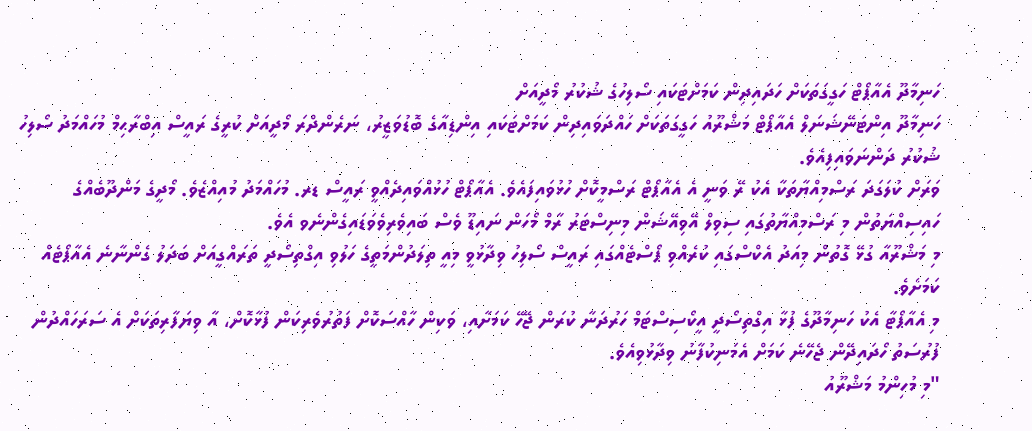ހަނިމާދޫ އެއާޕޯޓް ހަގީގަތަކަށް ހަދައިދިން ކަމަށްޓަކައި ސޯލިހުގެ ޝުކުރު މޯދީއަށް
ހަނިމާދޫ އިންޓަނޭޝަނަލް އެއާޕޯޓް މަޝްރޫއު ހަގީގަތަކަށް ހައްދަވައިދިން ކަމަށްޓަކައި އިންޑިއާގެ ބޮޑުވަޒީރު، ނަރެންދްރަ މޯދީއަށް ކުރީގެ ރައީސް އިބްރާޙިމް މުހައްމަދު ސޯލިހު ޝުކުރު ދަންނަވައިފިއެވެ.
ވަރަށް ކުލަގަދަ ރަސްމިއްޔާތަކާ އެކު ރޭ ވަނީ އެ އެއާޕޯޓް ރަސްމީކޮށް ހުޅުވައިފައެވެ. އެއާޕޯޓް ހުޅުއްވައިދެއްވީ ރައީސް ޑރ. މުހައްމަދު މުއިއްޒެވެ. މޯދީގެ މަންދޫބެއްގެ ހައިސިއްޔަތުން މި ރަސްމިއްޔާތުގައި ސިވިލް އޭވިއޭޝަން މިނިސްޓަރު ރާމް މޯހަން ނައިޑޫ ވެސް ބައިވެރިވެވަޑައިގެންނެވ އެވެ.
މި މަޝްރޫއާ ގުޅޭ ގޮތުން މިއަދު އެކްސްގައި ކުރެއްވި ޕޯސްޓެއްގައި ރައީސް ސޯލިހު ވިދާޅުވީ މިއީ ތިލަދުންމަތީގެ ހަލުވި އިގްތިސޯދީ ތަރައްގީއަށް ބަދަލު ގެންނާނެ އެއާޕޯޓެއް ކަމަށެވެ.
މި އެއާޕޯޓާ އެކު ހަނިމާދޫގެ ފުޅާ އިގްތިސޯދީ އީކޯސިސްޓަމް ހަރުދަނާ ކުރަން ޖޭހޭ ކަމަށާއި، ވަކިން ހާއްސަކޮށް ފަތުރުވެރިކަން ފުޅާކޮށް، އާ ވިޔަފާރިތަކަށް އެ ސަރަހައްދުން ފުރުސަތު ހޯދައިދޭން ޖެހޭނެ ކަމަށް އެމަނިކުފާނު ވިދާޅުވިއެވެ.
"މި މުހިންމު މަޝްރޫއު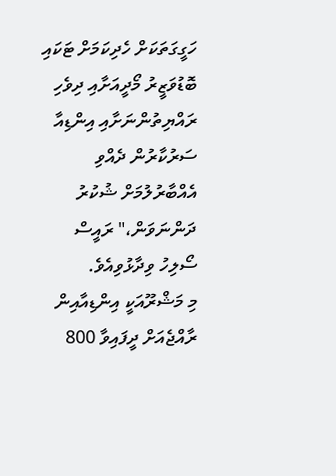ހަގީގަތަކަށް ހެދިކަމަށް ޓަކައި ބޮޑުވަޒީރު މޯދީއަށާއި ދިވެހި ރައްޔިތުންނަށާއި އިންޑިއާ ސަރުކާރުން ދެއްވި އެއްބާރުލުމަށް ޝުކުރު ދަންނަވަން،" ރައީސް ސޯލިހު ވިދާޅުވިއެވެ.
މި މަޝްރޫއަކީ އިންޑިއާއިން ރާއްޖެއަށް ދީފައިވާ 800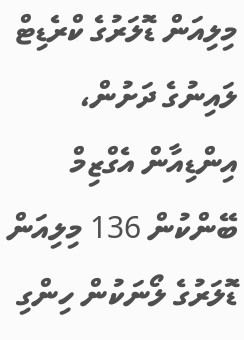މިލިއަން ޑޮލަރުގެ ކްރެޑިޓް ލައިނުގެ ދަށުން، އިންޑިއާން އެގްޒިމް ބޭންކުން 136 މިލިއަން ޑޮލަރުގެ ލޯނަކުން ހިންގި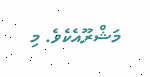މަޝްރޫއެކެވެ. މި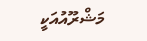މަޝްރޫއުއަކީ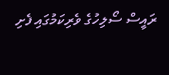ރައީސް ސޯލިހުގެ ވެރިކަމުގައި ފެށި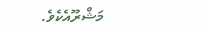މަޝްރޫއެކެވެ.